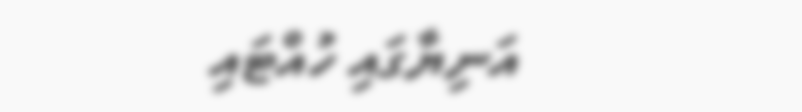އަނިޔާގައި ހުއްޓައި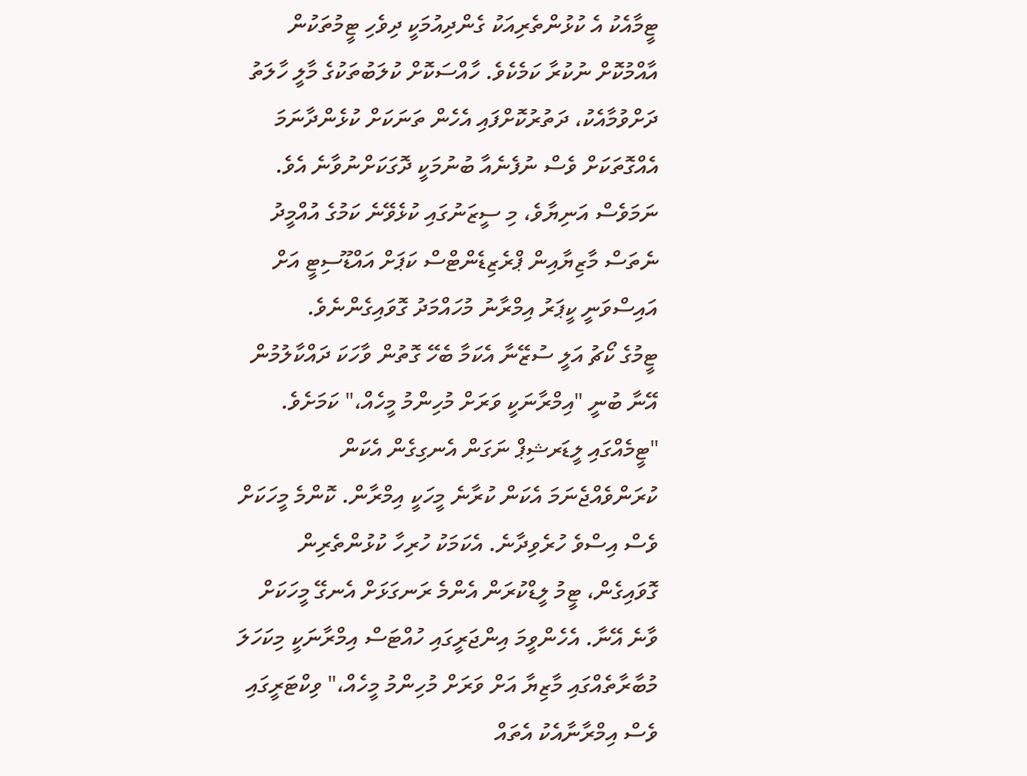ޓީމާއެކު އެ ކުޅުންތެރިއަކު ގެންދިއުމަކީ ދިވެހި ޓީމުތަކުން އާއްމުކޮށް ނުކުރާ ކަމެކެވެ. ހާއްސަކޮށް ކުލަބުތަކުގެ މާލީ ހާލަތު ދަށްވުމާއެކު، ދަތުރުކޮށްފައި އެހެން ތަނަކަށް ކުޅެންދާނަމަ އެއްގޮތަކަށް ވެސް ނުފެނެއާ ބުނުމަކީ ދޮގަކަށްނުވާނެ އެވެ. ނަމަވެސް އަނިޔާވެ، މި ސީޒަނުގައި ކުޅެވޭނެ ކަމުގެ އުއްމީދު ނެތަސް މާޒިޔާއިން ޕްރެޒިޑެންޓްސް ކަޕަށް އައްޑޫސިޓީ އަށް އައިސްވަނީ ކީޕަރު އިމްރާނު މުހައްމަދު ގޮވައިގެންނެވެ.
ޓީމުގެ ކޯޗު އަލީ ސުޒޭނާ އެކަމާ ބެހޭ ގޮތުން ވާހަކަ ދައްކާލުމުން އޭނާ ބުނީ "އިމްރާނަކީ ވަރަށް މުހިންމު މީހެއް،" ކަމަށެވެ.
"ޓީމެއްގައި ލީޑަރޝިޕް ނަގަން އެނގިގެން އެކަން ކުރަންވެއްޖެނަމަ އެކަން ކުރާނެ މީހަކީ އިމްރާން. ކޮންމެ މީހަކަށް ވެސް އިސްވެ ހުރެވިދާނެ. އެކަމަކު ހުރިހާ ކުޅުންތެރިން ގޮވައިގެން، ޓީމު ލީޑްކުރަން އެންމެ ރަނގަޅަށް އެނގޭ މީހަކަށް ވާނެ އޭނާ. އެހެންވީމަ އިންޖަރީގައި ހުއްޓަސް އިމްރާނަކީ މިކަހަލަ މުބާރާތެއްގައި މާޒިޔާ އަށް ވަރަށް މުހިންމު މީހެއް،" ވިކްޓަރީގައި ވެސް އިމްރާނާއެކު އެތައް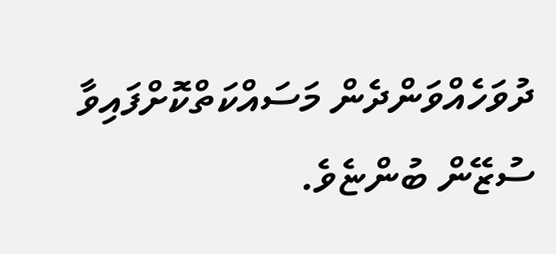ދުވަހެއްވަންދެން މަސައްކަތްކޮށްފައިވާ ސުޒޭން ބުންޏެވެ.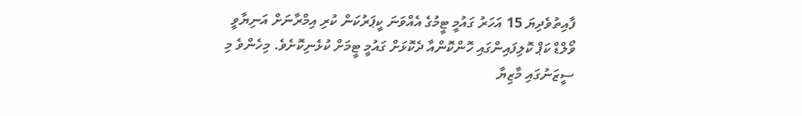ފާއިތުވެދިޔަ 15 އަހަރު ގައުމީ ޓީމުގެ އެއްވަނަ ކީޕަރުކަން ކުރި އިމްރާނަށް އަނިޔާވީ ވޯލްޑް ކަޕް ކޮލިފައިންގައި ހޮންކޮންއާ ދެކޮޅަށް ގައުމީ ޓީމަށް ކުޅެނިކޮށެވެ. މިހެންވެ މި ސީޒަނުގައި މާޒިޔާ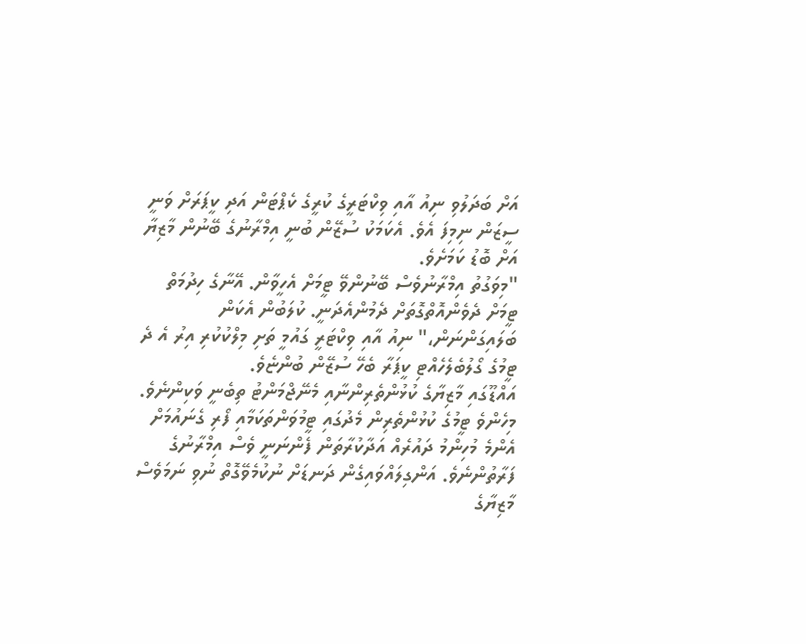އަށް ބަދަލުވި ނިއު އާއި ވިކްޓަރީގެ ކުރީގެ ކެޕްޓަން އަދި ކީޕަރަށް ވަނީ ސީޒަން ނިމިފަ އެވެ. އެކަމަކު ސުޒޭން ބުނީ އިމްރާނުގެ ބޭނުން މާޒިޔާ އަށް ބޮޑު ކަމަށެވެ.
"މިވަގުތު އިމްރާނުވެސް ބޭނުންވޭ ޓީމަށް އެހީވާން. އޭނާގެ ހިދުމަތް ޓީމަށް ދެވެންއޮތްގޮތަށް ދެމުންއެދަނީ. ކުލަބުން އެކަން ބަލައިގަންނަން،" ނިއު އާއި ވިކްޓަރީ ގައުމީ ތަށި މިލްކުކުރި އިރު އެ ދެ ޓީމުގެ ގޯލުބެލެހެއްޓި ކީޕަރާ ބެހޭ ސުޒޭން ބުންޏެވެ.
އައްޑޫގައި މާޒިޔާގެ ކުޅުންތެރިންނާއި މެނޭޖްމަންޓު ތިބެނީ ވަކިންނެވެ. މިހެންވެ ޓީމުގެ ކުޅުންތެރިން މެދުގައި ޓީމުވަންތަކަމާއި ފޯރި ގެނައުމަށް އެންމެ މުހިންމު ދައުރެއް އަދާކުރާތަން ފެންނަނީ ވެސް އިމްރާނުގެ ފަރާތުންނެވެ. އަންގިލައްވައިގެން ދަނޑަށް ނުކުމެވޭގޮތް ނުވި ނަމަވެސް މާޒިޔާގެ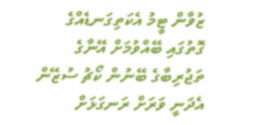ޒުވާން ޓީމު އެކަތިގަނޑެއްގެ ގޮތުގައި ބޭއްވުމަށް އޭނާގެ ތަޖުރިބާގެ ބޭނުން ކޯޗު ސުޒޭން އެދަނީ ވަރަށް ރަނގަޅަށް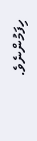ހިފަމުންނެވެ.